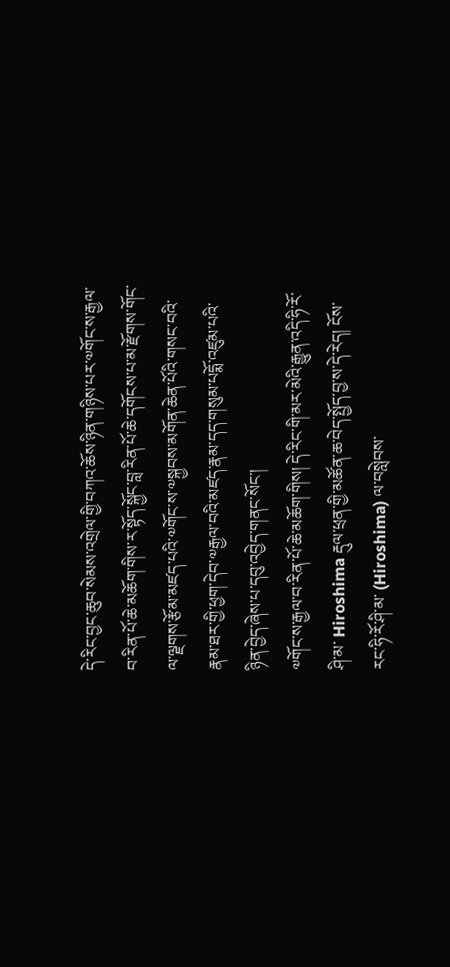དེ་རིང་བྱང་ཆུབ་སེམས་འགྲེལ་གྱི་བཀའ་ཆོས་ཉིན་གཉིས་པར་༧གོང་ས་རྒྱལ་བ་རིན་པོ་ཆེ་མཆོག་གིས་ར་སྟོད་སྐྱོང་བླ་རིན་པོ་ཆེ་དགོངས་པ་མ་རྫོགས་གོང་ལ་ལྗགས་རྩོམ་མཛད་པའི་༧གོང་ས་༧སྐྱབས་མགོན་ཆེན་པོའི་གསང་བའི་རྣམ་ཐར་གྱི་ཕྱག་དེབ་༧རྒྱལ་བའི་མཛད་རྣམ་དད་གསུམ་པདྨོ་འཛུམ་པའི་ཉིན་བྱེད་ཞེས་པ་དབུ་འབྱེད་གནང་སོང་།
༧གོང་ས་རྒྱལ་བ་རིན་པོ་ཆེ་མཆོག་གིས། དེ་རིང་གི་མར་མེའི་རྒྱུན་འདི་ཧི་རོ་ཤི་མ་ Hiroshima རྡུལ་ཕྲན་གྱི་མཚོན་ཆ་བེད་སྤྱོད་བྱ་ས་དེ་རེད། ངོས་རང་ཧི་རོ་ཤི་མ་ (Hiroshima) ལ་བསླེབས་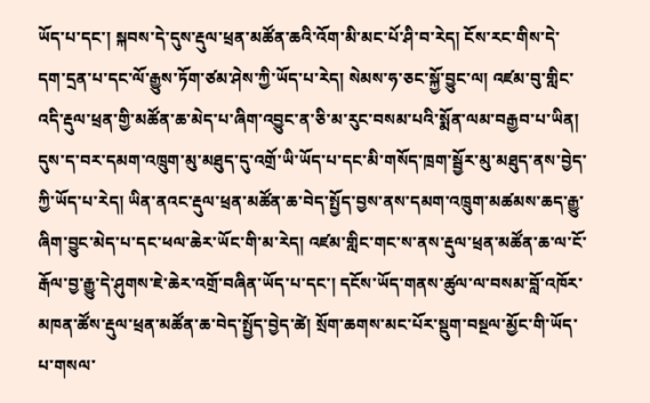ཡོད་པ་དང་། སྐབས་དེ་དུས་རྡུལ་ཕྲན་མཚོན་ཆའི་འོག་མི་མང་པོ་ཤི་བ་རེད། ངོས་རང་གིས་དེ་དག་དྲན་པ་དང་ལོ་རྒྱུས་ཏོག་ཙམ་ཤེས་ཀྱི་ཡོད་པ་རེད། སེམས་ཧ་ཅང་སྐྱོ་བྱུང་ལ། འཛམ་བུ་གླིང་འདི་རྡུལ་ཕྲན་གྱི་མཚོན་ཆ་མེད་པ་ཞིག་འབྱུང་ན་ཅི་མ་རུང་བསམ་པའི་སྨོན་ལམ་བརྒྱབ་པ་ཡིན། དུས་ད་བར་དམག་འཁྲུག་མུ་མཐུད་དུ་འགྲོ་ཡི་ཡོད་པ་དང་མི་གསོད་ཁྲག་སྦྱོར་མུ་མཐུད་ནས་བྱེད་ཀྱི་ཡོད་པ་རེད། ཡིན་ནའང་རྡུལ་ཕྲན་མཚོན་ཆ་བེད་སྤྱོད་བྱས་ནས་དམག་འཁྲུག་མཚམས་ཆད་རྒྱུ་ཞིག་བྱུང་མེད་པ་དང་ཕལ་ཆེར་ཡོང་གི་མ་རེད། འཛམ་གླིང་གང་ས་ནས་རྡུལ་ཕྲན་མཚོན་ཆ་ལ་ངོ་རྒོལ་བྱ་རྒྱུ་དེ་ཤུགས་ཇེ་ཆེར་འགྲོ་བཞིན་ཡོད་པ་དང་། དངོས་ཡོད་གནས་ཚུལ་ལ་བསམ་བློ་འཁོར་མཁན་ཚོས་རྡུལ་ཕྲན་མཚོན་ཆ་བེད་སྤྱོད་བྱེད་ཚེ། སྲོག་ཆགས་མང་པོར་སྡུག་བསྔལ་མྱོང་གི་ཡོད་པ་གསལ་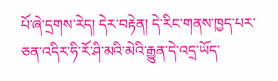པོ་ཞེ་དྲགས་རེད། དེར་བརྟེན། དེ་རིང་གནས་ཁྱད་པར་ཅན་འདིར་ཧི་རོ་ཤི་མའི་མེའི་རྒྱུན་དེ་འདྲ་ཡོད་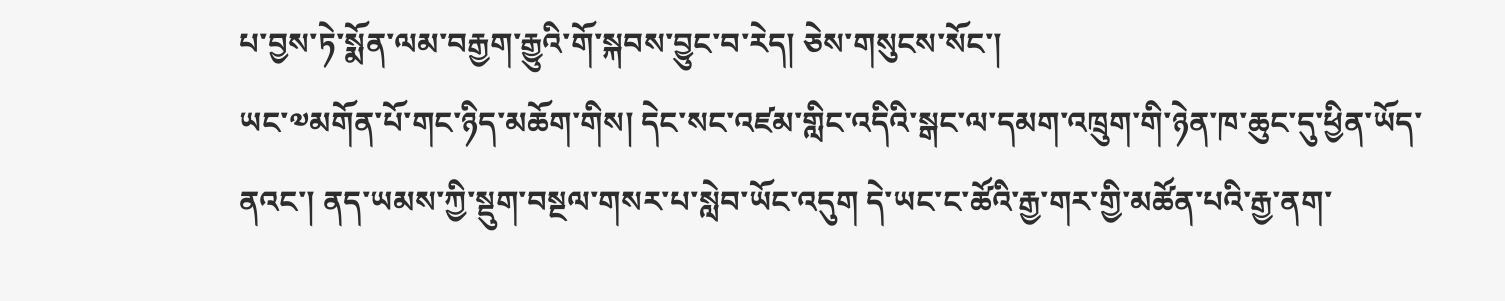པ་བྱས་ཏེ་སྨོན་ལམ་བརྒྱག་རྒྱུའི་གོ་སྐབས་བྱུང་བ་རེད། ཅེས་གསུངས་སོང་།
ཡང་༧མགོན་པོ་གང་ཉིད་མཆོག་གིས། དེང་སང་འཛམ་གླིང་འདིའི་སྒང་ལ་དམག་འཁྲུག་གི་ཉེན་ཁ་ཆུང་དུ་ཕྱིན་ཡོད་ནའང་། ནད་ཡམས་ཀྱི་སྡུག་བསྔལ་གསར་པ་སླེབ་ཡོང་འདུག དེ་ཡང་ང་ཚོའི་རྒྱ་གར་གྱི་མཚོན་པའི་རྒྱ་ནག་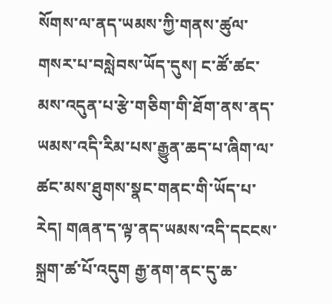སོགས་ལ་ནད་ཡམས་ཀྱི་གནས་ཚུལ་གསར་པ་བསླེབས་ཡོད་དུས། ང་ཚོ་ཚང་མས་འདུན་པ་རྩེ་གཅིག་གི་ཐོག་ནས་ནད་ཡམས་འདི་རིམ་པས་རྒྱུན་ཆད་པ་ཞིག་ལ་ཚང་མས་ཐུགས་སྣང་གནང་གི་ཡོད་པ་རེད། གཞན་ད་ལྟ་ནད་ཡམས་འདི་དངངས་སྐྲག་ཚ་པོ་འདུག རྒྱ་ནག་ནང་དུ་ཆ་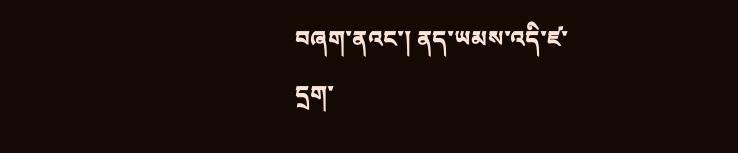བཞག་ནའང་། ནད་ཡམས་འདི་ཛ་དྲག་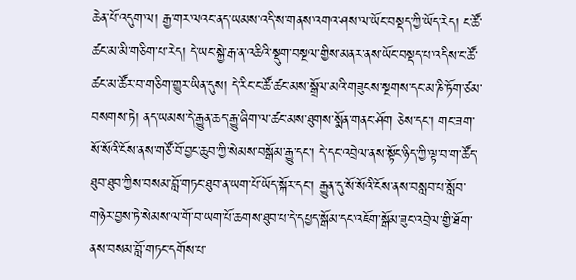ཆེན་པོ་འདུག་ལ། རྒྱ་གར་ལའང་ནད་ཡམས་འདི་ས་གནས་འགའ་ཤས་ལ་ཡོང་བསྡད་ཀྱི་ཡོད་རེད། ང་ཚོ་ཚང་མ་མི་གཅིག་པ་རེད། དེ་ཡང་སྐྱེ་རྒ་ན་འཆིའི་སྡུག་བསྔལ་གྱིས་མནར་ནས་ཡོང་བསྡད་པ་འདིས་ང་ཚོ་ཚང་མ་ཚོར་བ་གཅིག་གྱུར་ཡིན་དུས། དེ་རིང་ང་ཚོ་ཚང་མས་སྒྲོལ་མའི་གཟུངས་སྔགས་དང་མ་ཎི་ཏོག་ཙམ་བསགས་ཏེ། ནད་ཡམས་དེ་རྒྱུན་ཆད་རྒྱུ་ཞིག་ལ་ཚང་མས་ཐུགས་སྨོན་གནང་ཤོག ཅེས་དང་། གང་ཟག་སོ་སོའི་ངོས་ནས་གཙོ་བོ་བྱང་ཆུབ་ཀྱི་སེམས་བསྒོམ་རྒྱུ་དང་། དེ་དང་འབྲེལ་ནས་སྟོང་ཉིད་ཀྱི་ལྟ་བ་ག་ཚོད་ཐུབ་ཐུབ་ཀྱིས་བསམ་བློ་གཏང་ཐུབ་ན་ཡག་པོ་ཡོད་སྐོར་དང་། རྒྱུན་དུ་སོ་སོའི་ངོས་ནས་བསླབ་པ་སློབ་གཉེར་བྱས་ཏེ་སེམས་ལ་གོ་བ་ཡག་པོ་ཆགས་ཐུབ་པ་དེ་དཔྱད་སྒོམ་དང་འཇོག་སྒོམ་ཟུང་འབྲེལ་གྱི་ཐོག་ནས་བསམ་བློ་གཏང་དགོས་པ་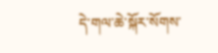དེ་གལ་ཆེ་སྐོར་སོགས་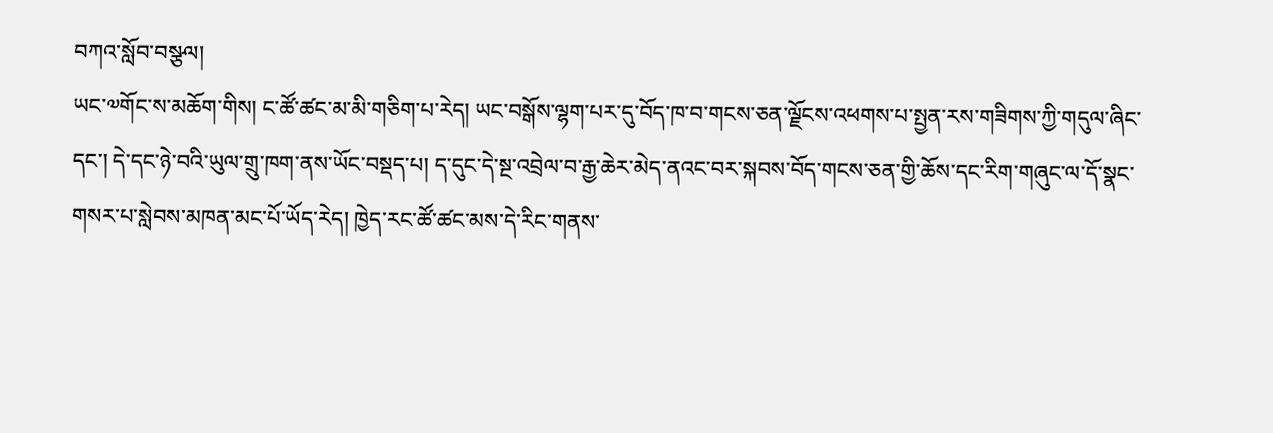བཀའ་སློབ་བསྩལ།
ཡང་༧གོང་ས་མཆོག་གིས། ང་ཚོ་ཚང་མ་མི་གཅིག་པ་རེད། ཡང་བསྒོས་ལྷག་པར་དུ་བོད་ཁ་བ་གངས་ཅན་ལྗོངས་འཕགས་པ་སྤྱན་རས་གཟིགས་ཀྱི་གདུལ་ཞིང་དང་། དེ་དང་ཉེ་བའི་ཡུལ་གྲུ་ཁག་ནས་ཡོང་བསྡད་པ། ད་དུང་དེ་སྔ་འབྲེལ་བ་རྒྱ་ཆེར་མེད་ནའང་བར་སྐབས་བོད་གངས་ཅན་གྱི་ཆོས་དང་རིག་གཞུང་ལ་དོ་སྣང་གསར་པ་སླེབས་མཁན་མང་པོ་ཡོད་རེད། ཁྱེད་རང་ཚོ་ཚང་མས་དེ་རིང་གནས་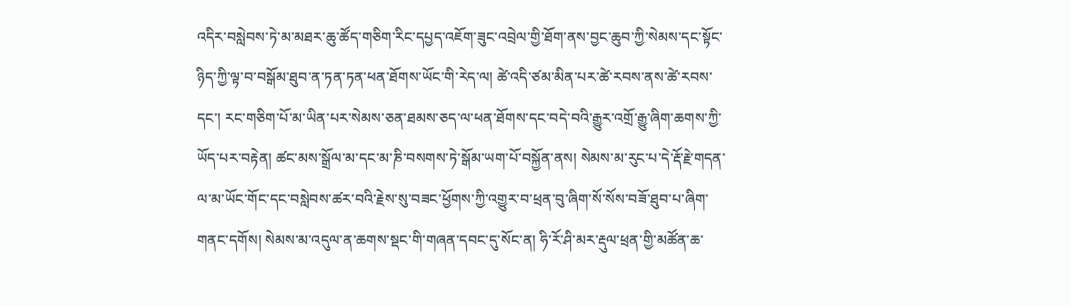འདིར་བསླེབས་ཏེ་མ་མཐར་ཆུ་ཚོད་གཅིག་རིང་དཔྱད་འཇོག་ཟུང་འབྲེལ་གྱི་ཐོག་ནས་བྱང་ཆུབ་ཀྱི་སེམས་དང་སྟོང་ཉིད་ཀྱི་ལྟ་བ་བསྒོམ་ཐུབ་ན་ཏན་ཏན་ཕན་ཐོགས་ཡོང་གི་རེད་ལ། ཚེ་འདི་ཙམ་མིན་པར་ཚེ་རབས་ནས་ཚེ་རབས་དང་། རང་གཅིག་པོ་མ་ཡིན་པར་སེམས་ཅན་ཐམས་ཅད་ལ་ཕན་ཐོགས་དང་བདེ་བའི་རྒྱུར་འགྲོ་རྒྱུ་ཞིག་ཆགས་ཀྱི་ཡོད་པར་བརྟེན། ཚང་མས་སྒྲོལ་མ་དང་མ་ཎི་བསགས་ཏེ་སྒོམ་ཡག་པོ་བསྐྱོན་ནས། སེམས་མ་རུང་པ་དེ་རྡོ་རྗེ་གདན་ལ་མ་ཡོང་གོང་དང་བསླེབས་ཚར་བའི་རྗེས་སུ་བཟང་ཕྱོགས་ཀྱི་འགྱུར་བ་ཕྲན་བུ་ཞིག་སོ་སོས་བཟོ་ཐུབ་པ་ཞིག་གནང་དགོས། སེམས་མ་འདུལ་ན་ཆགས་སྡང་གི་གཞན་དབང་དུ་སོང་ན། ཧི་རོ་ཤི་མར་རྡུལ་ཕྲན་གྱི་མཚོན་ཆ་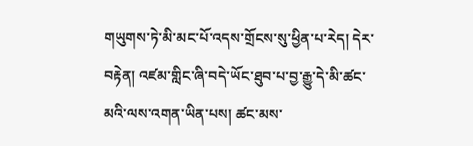གཡུགས་ཏེ་མི་མང་པོ་འདས་གྲོངས་སུ་ཕྱིན་པ་རེད། དེར་བརྟེན། འཛམ་གླིང་ཞི་བདེ་ཡོང་ཐུབ་པ་བྱ་རྒྱུ་དེ་མི་ཚང་མའི་ལས་འགན་ཡིན་པས། ཚང་མས་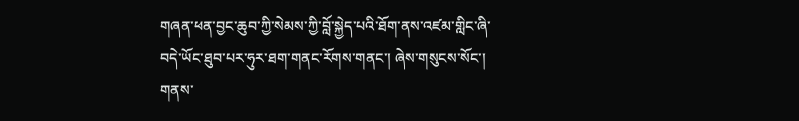གཞན་ཕན་བྱང་ཆུབ་ཀྱི་སེམས་ཀྱི་བློ་སྐྱེད་པའི་ཐོག་ནས་འཛམ་གླིང་ཞི་བདེ་ཡོང་ཐུབ་པར་ཧུར་ཐག་གནང་རོགས་གནང་། ཞེས་གསུངས་སོང་།
གནས་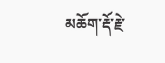མཆོག་རྡོ་རྗེ་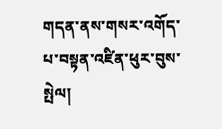གདན་ནས་གསར་འགོད་པ་བསྟན་འཛིན་ཕུར་བུས་སྤེལ།